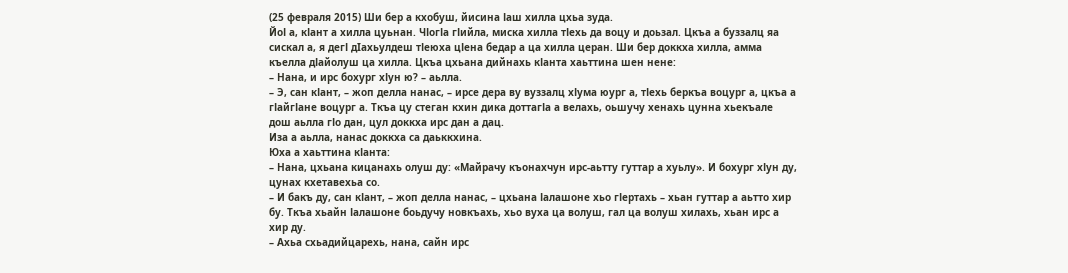(25 февраля 2015) Ши бер а кхобуш, йисина Іаш хилла цхьа зуда.
ЙоІ а, кІант а хилла цуьнан. ЧІогІа гІийла, миска хилла тІехь да воцу и доьзал. Цкъа а буззалц яа сискал а, я дегІ дIахьулдеш тІеюха цІена бедар а ца хилла церан. Ши бер доккха хилла, амма къелла дІайолуш ца хилла. Цкъа цхьана дийнахь кІанта хаьттина шен нене:
– Нана, и ирс бохург хІун ю? – аьлла.
– Э, сан кІант, – жоп делла нанас, – ирсе дера ву вуззалц хІума юург а, тІехь беркъа воцург а, цкъа а гІайгІане воцург а. Ткъа цу стеган кхин дика доттагІа а велахь, оьшучу хенахь цунна хьекъале дош аьлла гІо дан, цул доккха ирс дан а дац.
Иза а аьлла, нанас доккха са даьккхина.
Юха а хаьттина кІанта:
– Нана, цхьана кицанахь олуш ду: «Майрачу къонахчун ирс-аьтту гуттар а хуьлу». И бохург хІун ду, цунах кхетавехьа со.
– И бакъ ду, сан кІант, – жоп делла нанас, – цхьана Іалашоне хьо гІертахь – хьан гуттар а аьтто хир бу. Ткъа хьайн Іалашоне боьдучу новкъахь, хьо вуха ца волуш, гал ца волуш хилахь, хьан ирс а хир ду.
– Ахьа схьадийцарехь, нана, сайн ирс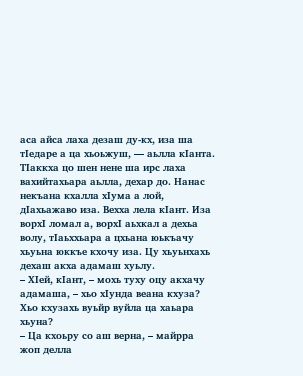аса айса лаха дезаш ду-кх, иза ша тІедаре а ца хьоьжуш, — аьлла кIанта.
ТIаккха цо шен нене ша ирс лаха вахийтахьара аьлла, дехар до. Нанас некъана кхалла хІума а лой, дІахьажаво иза. Вехха лела кІант. Иза ворхІ ломал а, ворхІ аьхкал а дехьа волу, тІаьххьара а цхьана юькъачу хьуьна юккъе кхочу иза. Цу хьуьнхахь дехаш акха адамаш хуьлу.
– ХІей, кІант, – мохь туху оцу акхачу адамаша, – хьо хІунда веана кхуза? Хьо кхузахь вуьйр вуйла ца хаьара хьуна?
– Ца кхоьру со аш верна, – майрра жоп делла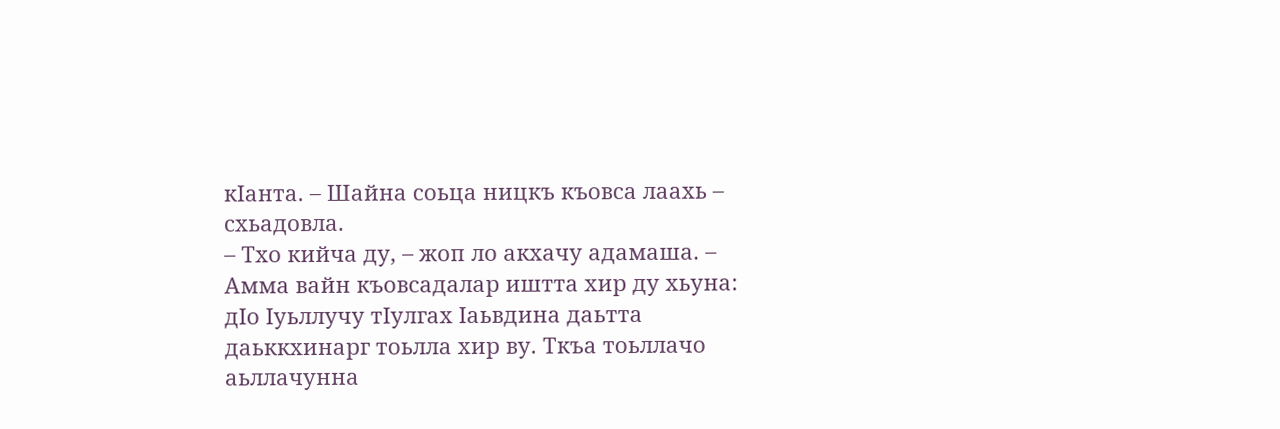кІанта. – Шайна соьца ницкъ къовса лаахь – схьадовла.
– Тхо кийча ду, – жоп ло акхачу адамаша. – Амма вайн къовсадалар иштта хир ду хьуна: дІо Іуьллучу тІулгах Іаьвдина даьтта даьккхинарг тоьлла хир ву. Ткъа тоьллачо аьллачунна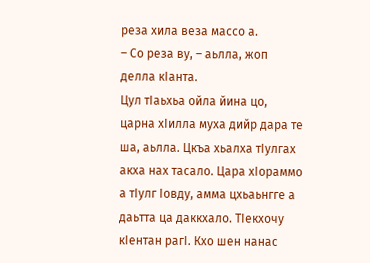реза хила веза массо а.
– Со реза ву, – аьлла, жоп делла кІанта.
Цул тIаьхьа ойла йина цо, царна хІилла муха дийр дара те ша, аьлла. Цкъа хьалха тІулгах акха нах тасало. Цара хІораммо а тІулг Іовду, амма цхьаьнгге а даьтта ца даккхало. ТІекхочу кІентан рагІ. Кхо шен нанас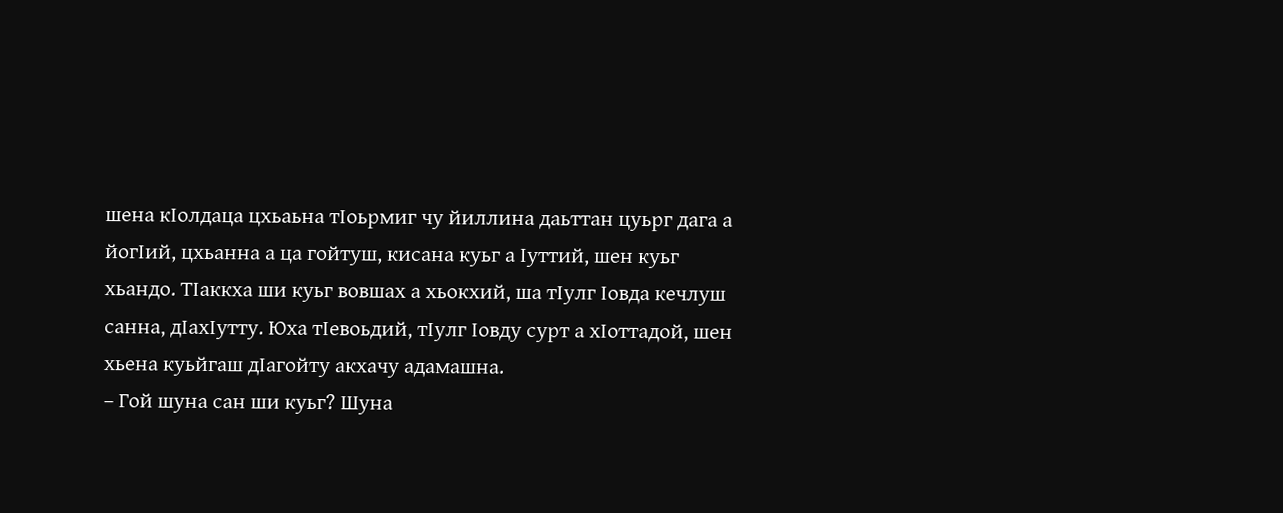шена кІолдаца цхьаьна тIоьрмиг чу йиллина даьттан цуьрг дага а йогІий, цхьанна а ца гойтуш, кисана куьг а Іуттий, шен куьг хьандо. ТIаккха ши куьг вовшах а хьокхий, ша тІулг Іовда кечлуш санна, дIахIутту. Юха тІевоьдий, тІулг Іовду сурт а хІоттадой, шен хьена куьйгаш дІагойту акхачу адамашна.
– Гой шуна сан ши куьг? Шуна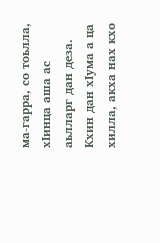ма-гарра, со тоьлла, хІинца аша ас аьлларг дан деза.
Кхин дан хІума а ца хилла, акха нах кхо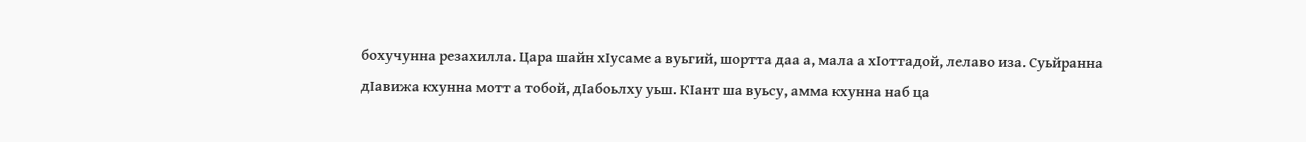бохучунна резахилла. Цара шайн хІусаме а вуьгий, шортта даа а, мала а хІоттадой, лелаво иза. Суьйранна дІавижа кхунна мотт а тобой, дІабоьлху уьш. КІант ша вуьсу, амма кхунна наб ца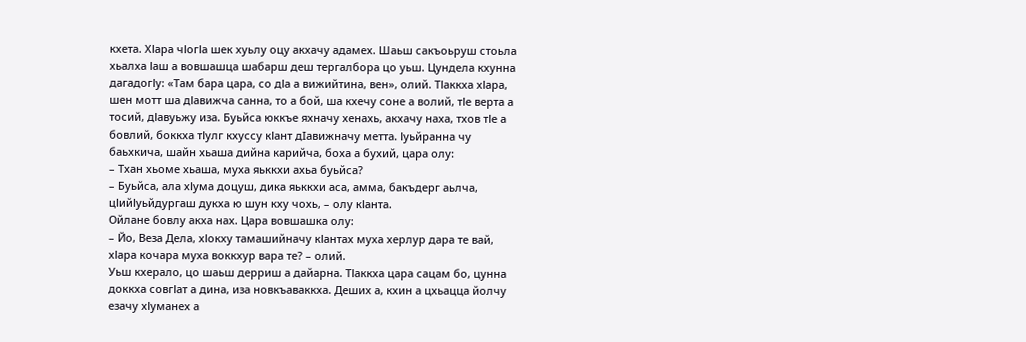кхета. ХІара чІогІа шек хуьлу оцу акхачу адамех. Шаьш сакъоьруш стоьла хьалха Іаш а вовшашца шабарш деш тергалбора цо уьш. Цундела кхунна дагадогІу: «Там бара цара, со дІа а вижийтина, вен», олий. ТІаккха хІара, шен мотт ша дІавижча санна, то а бой, ша кхечу соне а волий, тІе верта а тосий, дІавуьжу иза. Буьйса юккъе яхначу хенахь, акхачу наха, тхов тІе а бовлий, боккха тІулг кхуссу кІант дIавижначу метта. Іуьйранна чу баьхкича, шайн хьаша дийна карийча, боха а бухий, цара олу:
– Тхан хьоме хьаша, муха яьккхи ахьа буьйса?
– Буьйса, ала хІума доцуш, дика яьккхи аса, амма, бакъдерг аьлча, цІийІуьйдургаш дукха ю шун кху чохь, – олу кІанта.
Ойлане бовлу акха нах. Цара вовшашка олу:
– Йо, Веза Дела, хІокху тамашийначу кІантах муха херлур дара те вай, хІара кочара муха воккхур вара те? – олий.
Уьш кхерало, цо шаьш дерриш а дайарна. ТІаккха цара сацам бо, цунна доккха совгІат а дина, иза новкъаваккха. Деших а, кхин а цхьацца йолчу езачу хІуманех а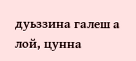дуьззина галеш а лой, цунна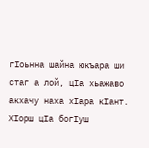гІоьнна шайна юкъара ши стаг а лой, цІа хьажаво акхачу наха хІара кІант. ХІорш цІа богІуш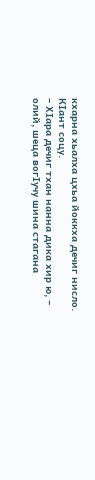кхарна хьалха цхьа йоккха дечиг нисло. КІант соцу.
– ХІара дечиг тхан нанна дика хир ю, – олий, шеца вогІучу шина стагана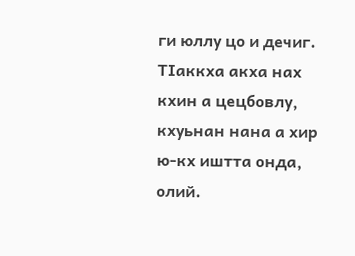ги юллу цо и дечиг.
ТІаккха акха нах кхин а цецбовлу, кхуьнан нана а хир ю-кх иштта онда, олий.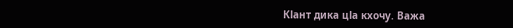КІант дика цІа кхочу. Важа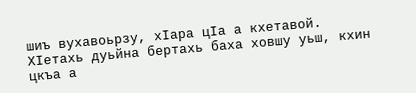шиъ вухавоьрзу, хІара цІа а кхетавой. ХІетахь дуьйна бертахь баха ховшу уьш, кхин цкъа а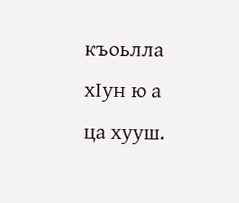къоьлла хІун ю а ца хууш.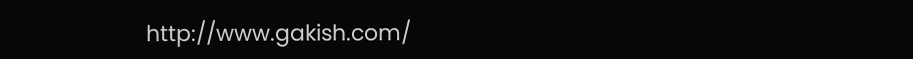http://www.gakish.com/